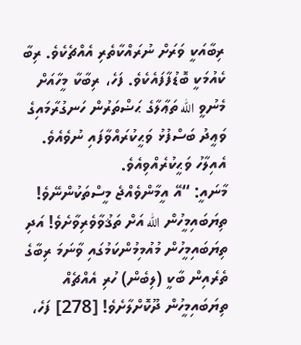ރިބާއަކީ ވަރަށް ނުރައްކާތެރި އެއްޗެކެވެ. ރިބާ ކެއުމަކީ ބޮޑުފާފައެކެވެ. ފަހެ، ރިބާކާ މީހާއަށް މެނުވީ الله ތަޢާލާގެ ޙަޟްތަރުން ހަނގުރާމައިގެ ވަޢީދު ބަސްފުޅު ވަޙީކުރައްވާފައި ނުވެއެވެ. އެއިލާހު ވަޙީކުރެއްވިއެވެ.
މާނައީ: “އޭ އީމާންވެއްޖެ މީސްތަކުންނޭވެ! ތިޔަބައިމީހުން الله އަށް ތަޤުވާވެރިވާށެވެ! އަދި ތިޔަބައިމީހުން މުއުމިމުންކަމުގައި ވާނަމަ ރިބާގެ ތެރެއިން ބާކީ (ލިބެން) ހުރި އެއްޗެއް ތިޔަބައިމީހުން ދޫކޮށްލާށެވެ! [278] ފަހެ،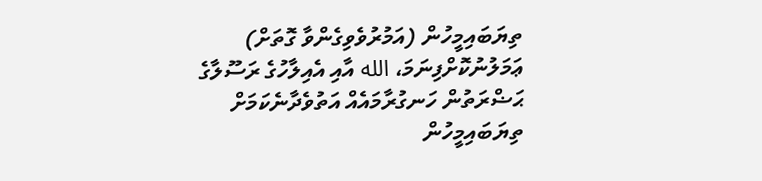ތިޔަބައިމީހުން (އަމުރުވެވިގެންވާ ގޮތަށް) ޢަމަލުނުކޮށްފިނަމަ، الله އާއި އެއިލާހުގެ ރަސޫލާގެ ޙަޟްރަތުން ހަނގުރާމައެއް އަތުވެދާނެކަމަށް ތިޔަބައިމީހުން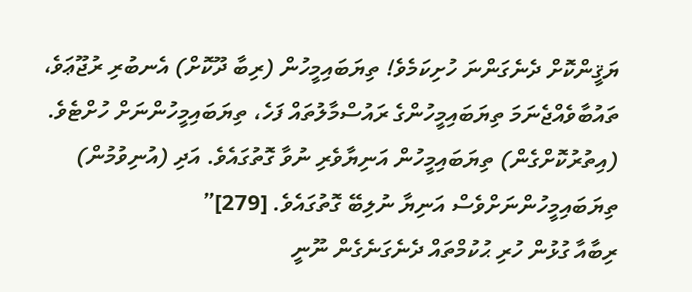ޔަޤީންކޮށް ދެނެގަންނަ ހުށިކަމެވެ! ތިޔަބައިމީހުން (ރިބާ ދޫކޮށް) އެނބުރި ރުޖޫޢަވެ، ތައުބާވެއްޖެނަމަ ތިޔަބައިމީހުންގެ ރައުސްމާލުތައް ފަހެ، ތިޔަބައިމީހުންނަށް ހުށްޓެވެ. (އިތުރުކޮށްގެން) ތިޔަބައިމީހުން އަނިޔާވެރި ނުވާ ގޮތުގައެވެ. އަދި (އުނިވުމުން) ތިޔަބައިމީހުންނަށްވެސް އަނިޔާ ނުލިބޭ ގޮތުގައެވެ. [279]”
ރިބާއާ ގުޅުން ހުރި ޙުކުމްތައް ދެނެގަނެގެން ނޫނީ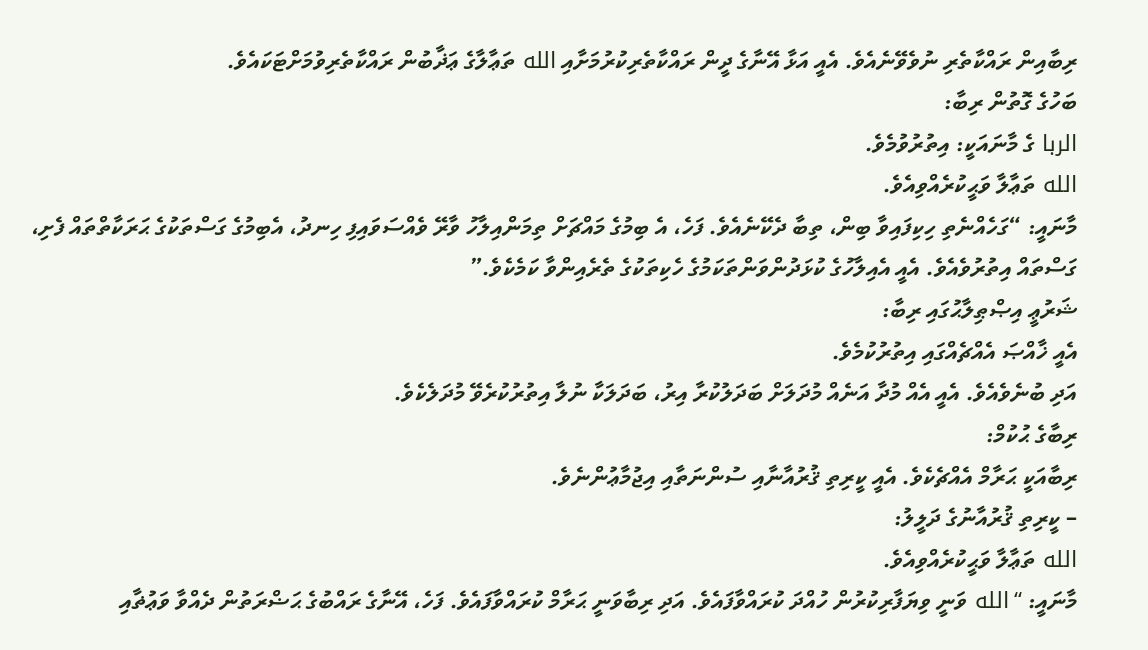ރިބާއިން ރައްކާތެރި ނުވެވޭނެއެވެ. އެއީ އަޅާ އޭނާގެ ދީން ރައްކާތެރިކުރުމަށާއި الله ތަޢާލާގެ ޢަޛާބުން ރައްކާތެރިވުމަށްޓަކައެވެ.
ބަހުގެ ގޮތުން ރިބާ:
الربا ގެ މާނައަކީ: އިތުރުވުމެވެ.
الله ތަޢާލާ ވަޙީކުރެއްވިއެވެ.
މާނައީ: “ގަހެއްނެތި ހިކިފައިވާ ބިން، ތިބާ ދެކޭނެއެވެ. ފަހެ، އެ ބިމުގެ މައްޗަށް ތިމަންއިލާހު ވާރޭ ވެއްސަވައިފި ހިނދު، އެބިމުގެ ގަސްތަކުގެ ޙަރަކާތްތައް ފެށި، ގަސްތައް އިތުރުވެއެވެ. އެއީ އެއިލާހުގެ ކުޅަދުންވަންތަކަމުގެ ހެކިތަކުގެ ތެރެއިންވާ ކަމެކެވެ.”
ޝަރުޢީ އިޞްޠިލާޙުގައި ރިބާ:
އެއީ ޚާއްޞަ އެއްޗެއްގައި އިތުރުކުމެވެ.
އަދި ބުނެވެއެވެ. އެއީ އެއް މުދާ އަނެއް މުދަލަށް ބަދަލުކުރާ އިރު، ބަދަލަކާ ނުލާ އިތުރުކުރެވޭ މުދަލެކެވެ.
ރިބާގެ ޙުކުމް:
ރިބާއަކީ ޙަރާމް އެއްޗެކެވެ. އެއީ ކީރިތި ޤުރުއާނާއި ސުންނަތާއި އިޖުމާޢުންނެވެ.
– ކީރިތި ޤުރުއާނުގެ ދަލީލު:
الله ތަޢާލާ ވަޙީކުރެއްވިއެވެ.
މާނައީ: “الله ވަނީ ވިޔަފާރިކުރުން ހުއްދަ ކުރައްވާފައެވެ. އަދި ރިބާވަނީ ޙަރާމް ކުރައްވާފައެވެ. ފަހެ، އޭނާގެ ރައްބުގެ ޙަޟްރަތުން ދެއްވާ ވަޢުޡާއި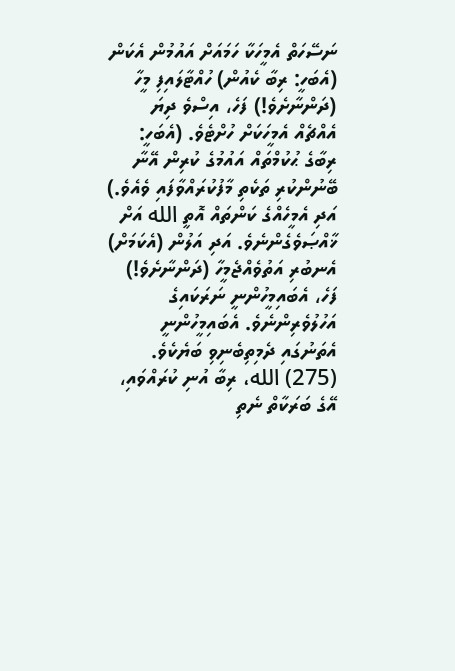ނަސޭހަތް އެމީހަކާ ހަމައަށް އައުމުން އެކަން (އެބަހީ: ރިބާ ކެއުން) ހުއްޓާލައިފި މީހާ (ދަންނާށެވެ!) ފަހެ، އިސްވެ ދިޔަ އެއްޗެއް އެމީހަކަށް ހުށްޓެވެ. (އެބަހީ: ރިބާގެ ޙުކުމްތައް އައުމުގެ ކުރިން އޭނާ ބޭނުންކުރި ތަކެތި މާފުކުރައްވާފައި ވެއެވެ.) އަދި އެމީހެއްގެ ކަންތައް އޮތީ الله އަށް ޚާއްޞަވެގެންނެވެ. އަދި އަލުން (އެކަމަށް) އެނބުރި އަތުވެއްޖެމީހާ (ދަންނާށެވެ!) ފަހެ، އެބައިމީހުންނީ ނަރަކައިގެ އަހުލުވެރިންނެވެ. އެބައިމީހުންނީ އެތަނުގައި ދެމިތިބެނިވި ބަޔެކެވެ. (275) الله، ރިބާ އުނި ކުރައްވައި، އޭގެ ބަރަކާތް ނެތި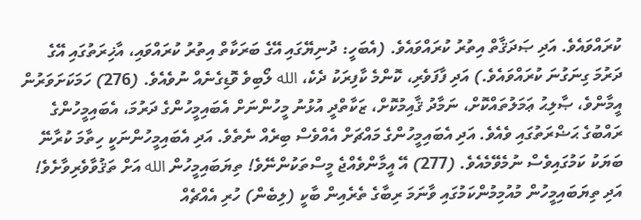ކުރައްވައެވެ. އަދި ޞަދަޤާތް އިތުރު ކުރައްވައެވެ. (އެބަހީ: ދުނިޔޭގައި އޭގެ ބަރަކާތް އިތުރު ކުރައްވައި، އާޚިރަތުގައި އޭގެ ދަރުމަ ގިނަގުނަ ކުރައްވައެވެ.) އަދި ފާފަވެރި، ކޮންމެ ކާފިރަކު ދެކެ، الله ލޯބިވެ ވޮޑިގެނެއް ނުވެއެވެ. (276) ހަމަކަށަވަރުން އީމާންވެ، ޞާލިޙު ޢަމަލުތައްކޮށް، ނަމާދު ޤާއިމުކޮށް، ޒަކާތްދީ އުޅުނު މީހުންނަށް އެބައިމީހުންގެ ދަރުމަ، އެބައިމީހުންގެ ރައްބުގެ ޙަޟްރަތުގައި ވެއެވެ. އަދި އެބައިމީހުންގެ މައްޗަށް އެއްވެސް ބިރެއް ނެތެވެ. އަދި އެބައިމީހުންނަކީ ހިތާމަ ކުރާނޭ ބަޔަކު ކަމުގައިވެސް ނުމެވޭމެއެވެ. (277) އޭ އީމާންވެއްޖެ މީސްތަކުންނޭވެ! ތިޔަބައިމީހުން الله އަށް ތަޤުވާވެރިވާށެވެ! އަދި ތިޔަބައިމީހުން މުއުމިމުންކަމުގައި ވާނަމަ ރިބާގެ ތެރެއިން ބާކީ (ލިބެން) ހުރި އެއްޗެއް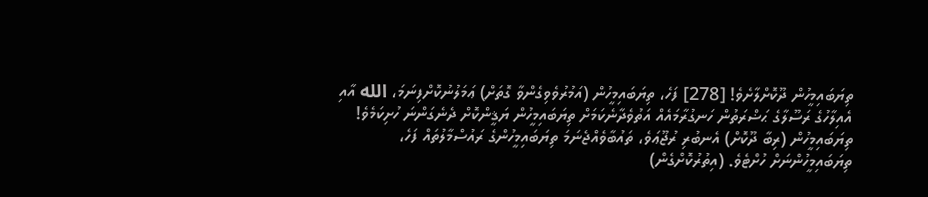ތިޔަބައިމީހުން ދޫކޮށްލާށެވެ! [278] ފަހެ، ތިޔަބައިމީހުން (އަމުރުވެވިގެންވާ ގޮތަށް) ޢަމަލުނުކޮށްފިނަމަ، الله އާއި އެއިލާހުގެ ރަސޫލާގެ ޙަޟްރަތުން ހަނގުރާމައެއް އަތުވެދާނެކަމަށް ތިޔަބައިމީހުން ޔަޤީންކޮށް ދެނެގަންނަ ހުށިކަމެވެ! ތިޔަބައިމީހުން (ރިބާ ދޫކޮށް) އެނބުރި ރުޖޫޢަވެ، ތައުބާވެއްޖެނަމަ ތިޔަބައިމީހުންގެ ރައުސްމާލުތައް ފަހެ، ތިޔަބައިމީހުންނަށް ހުށްޓެވެ. (އިތުރުކޮށްގެން)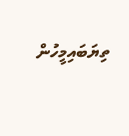ތިޔަބައިމީހުން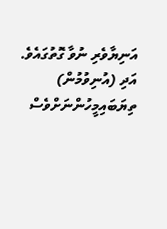އަނިޔާވެރި ނުވާ ގޮތުގައެވެ. އަދި (އުނިވުމުން) ތިޔަބައިމީހުންނަށްވެސް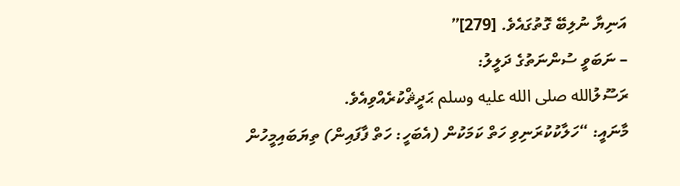އަނިޔާ ނުލިބޭ ގޮތުގައެވެ. [279]”
– ނަބަވީ ސުންނަތުގެ ދަލީލު:
ރަސޫލުالله صلى الله عليه وسلم ޙަދީޘްކުރެއްވިއެވެ.
މާނައީ: “ހަލާކުކުރަނިވި ހަތް ކަމަކުން (އެބަހީ: ހަތް ފާފައިން) ތިޔަބައިމީހުން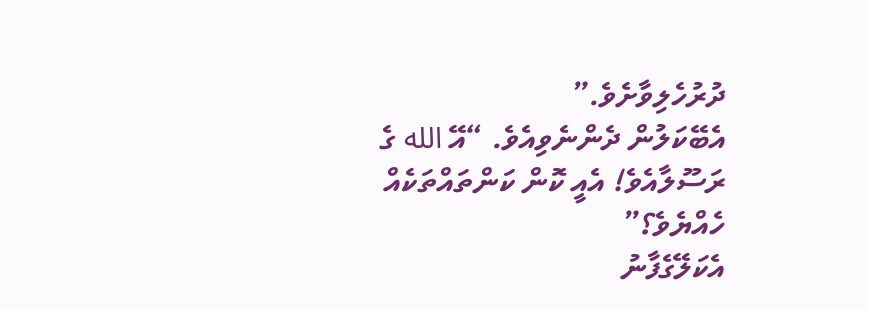ދުރުހެލިވާށެވެ.”
އެބޭކަލުން ދެންނެވިއެވެ. “އޭ الله ގެ ރަސޫލާއެވެ! އެއީ ކޮން ކަންތައްތަކެއް ހެއްޔެވެ؟”
އެކަލޭގެފާނު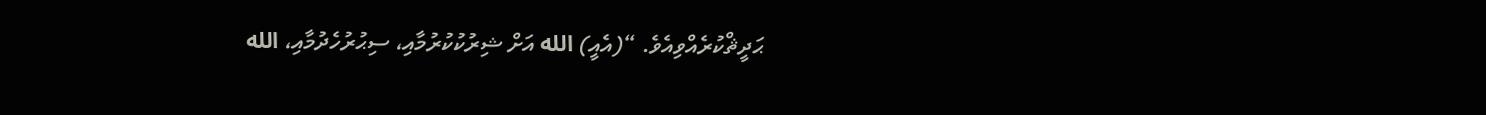ޙަދީޘްކުރެއްވިއެވެ. “(އެއީ) الله އަށް ޝިރުކުކުރުމާއި، ސިޙުރުހެދުމާއި، الله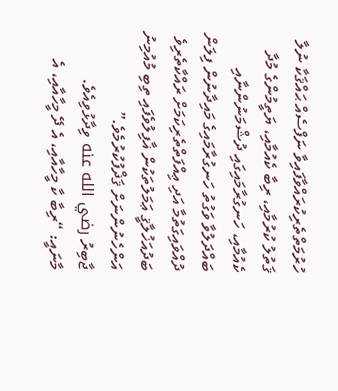ހުރުމަތްތެރިކުރައްވާފައިވާ ނަފްސެއް ޙައްޤަކާ ނުލާ ޤަތުލު ކުރުމާއި، ރިބާ ކެއުމާއި، ޔަތީމުންގެ މުދާ ކެއުމާއި، ހަނގުރާމައިގައި ދުޝްމަނުންނާއި ބައްދަލުވާ ވަގުތު ހަނގުރާމައިގެ މައިދާނުން ފިލަން ދުއްވައިގަތުމާ އަދި ޢިއްފަތްތެރިކަމަށް ރައްކާތެރިވެ ބަދުއަޚުލާޤީ ޢަމަލުތަކުން ޣާފިލުވެފައި ތިބި މުއުމިނު އަންހެނުންނަށް ޤަޛްފުކުރުމެވެ.”
ޖާބިރު رضي الله عنه ވިދާޅުވިއެވެ.
މާނައީ: “ރިބާ ކާ މީހާއާއި، އެ ދޭ މީހާއާއި، އެ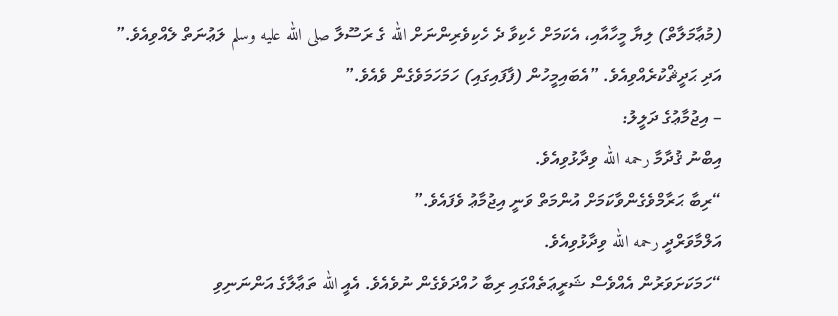(މުޢާމަލާތް) ލިޔާ މީހާއާއި، އެކަމަށް ހެކިވާ ދެ ހެކިވެރިންނަށް الله ގެ ރަސޫލާ صلى الله عليه وسلم ލަޢުނަތް ލެއްވިއެވެ.”
އަދި ޙަދީޘްކުރެއްވިއެވެ. ”އެބައިމީހުން (ފާފައިގައި) ހަމަހަމަވެގެން ވެއެވެ.”
– އިޖުމާޢުގެ ދަލީލު:
އިބްނު ޤުދާމާ رحمه الله ވިދާޅުވިއެވެ.
“ރިބާ ޙަރާމްވެގެންވާކަމަށް އުންމަތް ވަނީ އިޖުމާޢު ވެފައެވެ.”
އަލްމާވަރްދީ رحمه الله ވިދާޅުވިއެވެ.
“ހަމަކަށަވަރުން އެއްވެސް ޝަރީޢަތެއްގައި ރިބާ ހުއްދަވެގެން ނުވެއެވެ. އެއީ الله ތަޢާލާގެ އަންނަނިވި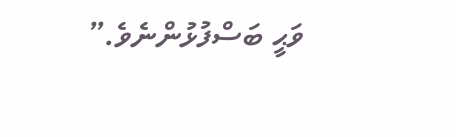ވަޙީ ބަސްފުޅުންނެވެ.”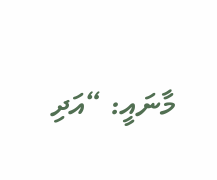މާނައީ: “އަދި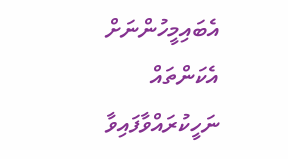އެބައިމީހުންނަށް އެކަންތައް ނަހީކުރައްވާފައިވާ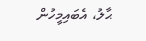ޙާލު، އެބައިމީހުން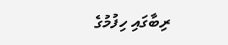ރިބާގައި ހިފުމުގެ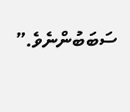ސަބަބުންނެވެ.”